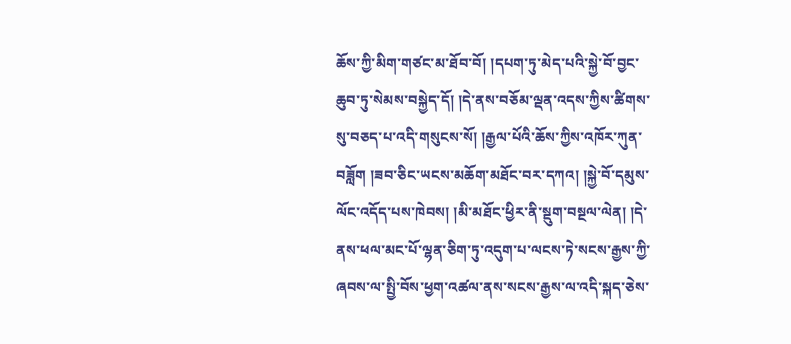ཆོས་ཀྱི་མིག་གཙང་མ་ཐོབ་བོ། །དཔག་ཏུ་མེད་པའི་སྐྱེ་བོ་བྱང་ཆུབ་ཏུ་སེམས་བསྐྱེད་དོ། །དེ་ནས་བཅོམ་ལྡན་འདས་ཀྱིས་ཚིགས་སུ་བཅད་པ་འདི་གསུངས་སོ། །རྒྱལ་པོའི་ཆོས་ཀྱིས་འཁོར་ཀུན་བཟློག །ཟབ་ཅིང་ཡངས་མཆོག་མཐོང་བར་དཀའ། །སྐྱེ་བོ་དམུས་ལོང་འདོད་པས་ཁེབས། །མི་མཐོང་ཕྱིར་ནི་སྡུག་བསྔལ་ལེན། །དེ་ནས་ཕལ་མང་པོ་ལྷན་ཅིག་ཏུ་འདུག་པ་ལངས་ཏེ་སངས་རྒྱས་ཀྱི་ཞབས་ལ་སྤྱི་བོས་ཕྱག་འཚལ་ནས་སངས་རྒྱས་ལ་འདི་སྐད་ཅེས་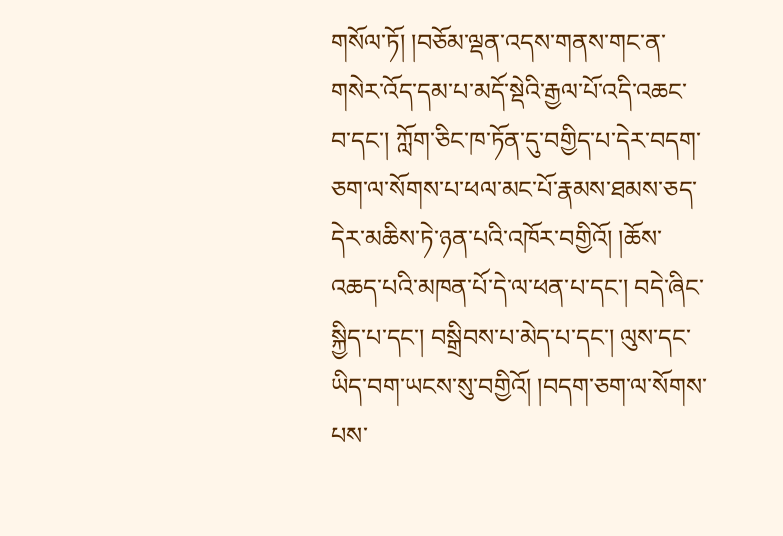གསོལ་ཏོ། །བཅོམ་ལྡན་འདས་གནས་གང་ན་གསེར་འོད་དམ་པ་མདོ་སྡེའི་རྒྱལ་པོ་འདི་འཆང་བ་དང་། ཀློག་ཅིང་ཁ་ཏོན་དུ་བགྱིད་པ་དེར་བདག་ཅག་ལ་སོགས་པ་ཕལ་མང་པོ་རྣམས་ཐམས་ཅད་དེར་མཆིས་ཏེ་ཉན་པའི་འཁོར་བགྱིའོ། །ཆོས་འཆད་པའི་མཁན་པོ་དེ་ལ་ཕན་པ་དང་། བདེ་ཞིང་སྐྱིད་པ་དང་། བསྒྲིབས་པ་མེད་པ་དང་། ལུས་དང་ཡིད་བག་ཡངས་སུ་བགྱིའོ། །བདག་ཅག་ལ་སོགས་པས་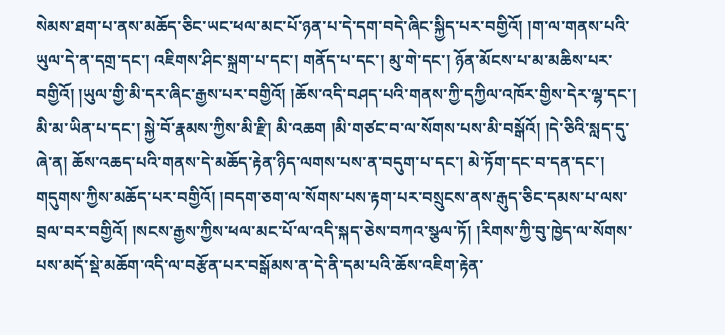སེམས་ཐག་པ་ནས་མཆོད་ཅིང་ཡང་ཕལ་མང་པོ་ཉན་པ་དེ་དག་བདེ་ཞིང་སྐྱིད་པར་བགྱིའོ། །ག་ལ་གནས་པའི་ཡུལ་དེ་ན་དགྲ་དང་། འཇིགས་ཤིང་སྐྲག་པ་དང་། གནོད་པ་དང་། མུ་གེ་དང་། ཉོན་མོངས་པ་མ་མཆིས་པར་བགྱིའོ། །ཡུལ་གྱི་མི་དར་ཞིང་རྒྱས་པར་བགྱིའོ། །ཆོས་འདི་བཤད་པའི་གནས་ཀྱི་དཀྱིལ་འཁོར་གྱིས་དེར་ལྷ་དང་། མི་མ་ཡིན་པ་དང་། སྐྱེ་བོ་རྣམས་ཀྱིས་མི་རྫི། མི་འཆག །མི་གཙང་བ་ལ་སོགས་པས་མི་བསྒོའོ། །དེ་ཅིའི་སླད་དུ་ཞེ་ན། ཆོས་འཆད་པའི་གནས་དེ་མཆོད་རྟེན་ཉིད་ལགས་པས་ན་བདུག་པ་དང་། མེ་ཏོག་དང་བ་དན་དང་། གདུགས་ཀྱིས་མཆོད་པར་བགྱིའོ། །བདག་ཅག་ལ་སོགས་པས་རྟག་པར་བསྲུངས་ནས་རྒུད་ཅིང་དམས་པ་ལས་བྲལ་བར་བགྱིའོ། །སངས་རྒྱས་ཀྱིས་ཕལ་མང་པོ་ལ་འདི་སྐད་ཅེས་བཀའ་སྩལ་ཏོ། །རིགས་ཀྱི་བུ་ཁྱེད་ལ་སོགས་པས་མདོ་སྡེ་མཆོག་འདི་ལ་བརྩོན་པར་བསྒོམས་ན་དེ་ནི་དམ་པའི་ཆོས་འཇིག་རྟེན་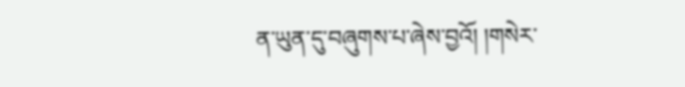ན་ཡུན་དུ་བཞུགས་པ་ཞེས་བྱའོ། །གསེར་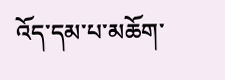འོད་དམ་པ་མཆོག་